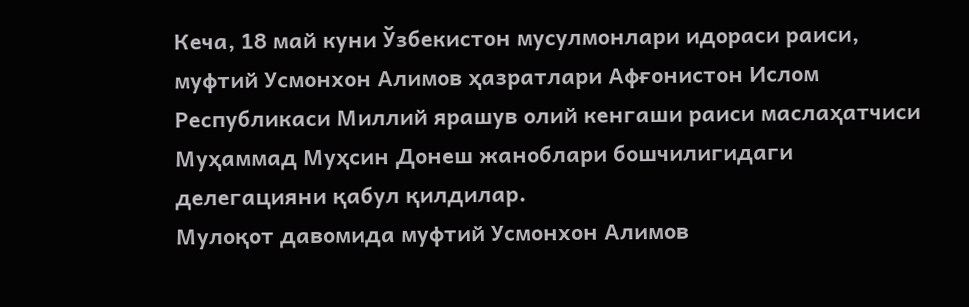Кеча, 18 май куни Ўзбекистон мусулмонлари идораси раиси, муфтий Усмонхон Алимов ҳазратлари Афғонистон Ислом Республикаси Миллий ярашув олий кенгаши раиси маслаҳатчиси Муҳаммад Муҳсин Донеш жаноблари бошчилигидаги делегацияни қабул қилдилар.
Мулоқот давомида муфтий Усмонхон Алимов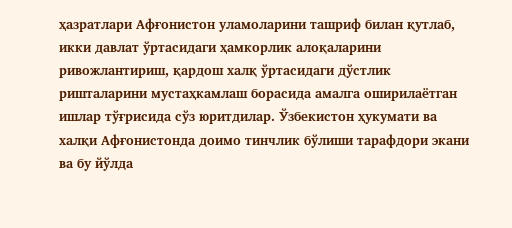ҳазратлари Афғонистон уламоларини ташриф билан қутлаб, икки давлат ўртасидаги ҳамкорлик алоқаларини ривожлантириш, қардош халқ ўртасидаги дўстлик ришталарини мустаҳкамлаш борасида амалга оширилаётган ишлар тўғрисида сўз юритдилар. Ўзбекистон ҳукумати ва халқи Афғонистонда доимо тинчлик бўлиши тарафдори экани ва бу йўлда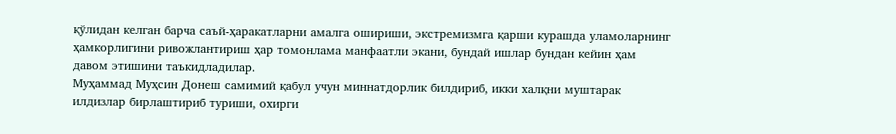қўлидан келган барча саъй-ҳаракатларни амалга ошириши, экстремизмга қарши курашда уламоларнинг ҳамкорлигини ривожлантириш ҳар томонлама манфаатли экани, бундай ишлар бундан кейин ҳам давом этишини таъкидладилар.
Муҳаммад Муҳсин Донеш самимий қабул учун миннатдорлик билдириб, икки халқни муштарак илдизлар бирлаштириб туриши, охирги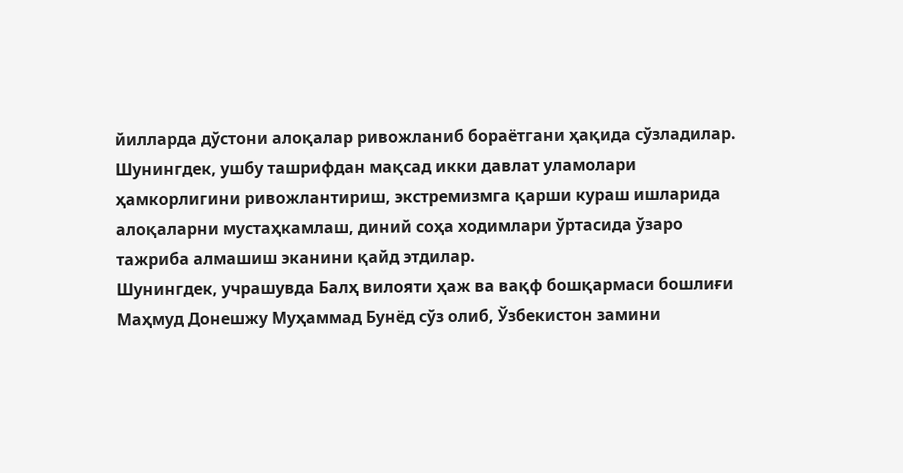йилларда дўстони алоқалар ривожланиб бораётгани ҳақида сўзладилар. Шунингдек, ушбу ташрифдан мақсад икки давлат уламолари ҳамкорлигини ривожлантириш, экстремизмга қарши кураш ишларида алоқаларни мустаҳкамлаш, диний соҳа ходимлари ўртасида ўзаро тажриба алмашиш эканини қайд этдилар.
Шунингдек, учрашувда Балҳ вилояти ҳаж ва вақф бошқармаси бошлиғи Маҳмуд Донешжу Муҳаммад Бунёд сўз олиб, Ўзбекистон замини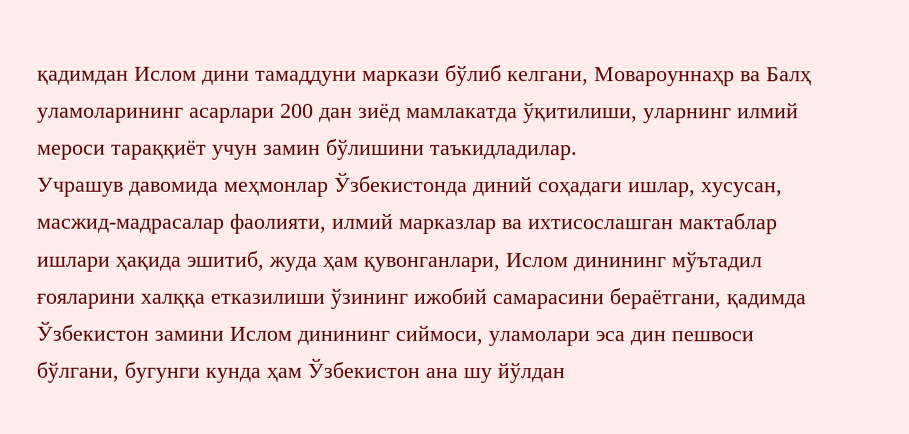қадимдан Ислом дини тамаддуни маркази бўлиб келгани, Мовароуннаҳр ва Балҳ уламоларининг асарлари 200 дан зиёд мамлакатда ўқитилиши, уларнинг илмий мероси тараққиёт учун замин бўлишини таъкидладилар.
Учрашув давомида меҳмонлар Ўзбекистонда диний соҳадаги ишлар, хусусан, масжид-мадрасалар фаолияти, илмий марказлар ва ихтисослашган мактаблар ишлари ҳақида эшитиб, жуда ҳам қувонганлари, Ислом динининг мўътадил ғояларини халққа етказилиши ўзининг ижобий самарасини бераётгани, қадимда Ўзбекистон замини Ислом динининг сиймоси, уламолари эса дин пешвоси бўлгани, бугунги кунда ҳам Ўзбекистон ана шу йўлдан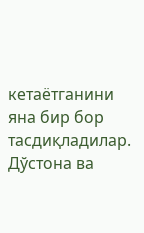кетаётганини яна бир бор тасдиқладилар.
Дўстона ва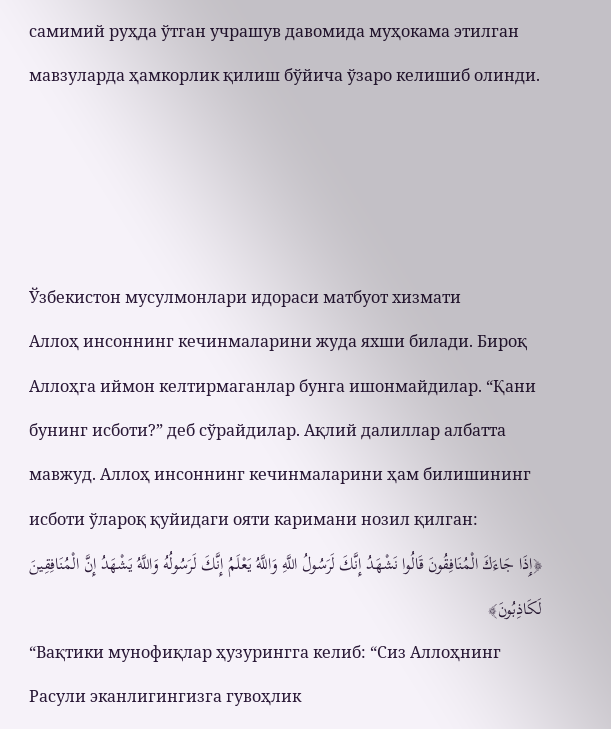самимий руҳда ўтган учрашув давомида муҳокама этилган мавзуларда ҳамкорлик қилиш бўйича ўзаро келишиб олинди.




Ўзбекистон мусулмонлари идораси матбуот хизмати
Аллоҳ инсоннинг кечинмаларини жуда яхши билади. Бироқ Аллоҳга иймон келтирмаганлар бунга ишонмайдилар. “Қани бунинг исботи?” деб сўрайдилар. Ақлий далиллар албатта мавжуд. Аллоҳ инсоннинг кечинмаларини ҳам билишининг исботи ўлароқ қуйидаги ояти каримани нозил қилган:
﴿إِذَا جَاءَكَ الْمُنَافِقُونَ قَالُوا نَشْهَدُ إِنَّكَ لَرَسُولُ اللَّهِ وَاللَّهُ يَعْلَمُ إِنَّكَ لَرَسُولُهُ وَاللَّهُ يَشْهَدُ إِنَّ الْمُنَافِقِينَ لَكَاذِبُونَ﴾
“Вақтики мунофиқлар ҳузурингга келиб: “Сиз Аллоҳнинг Расули эканлигингизга гувоҳлик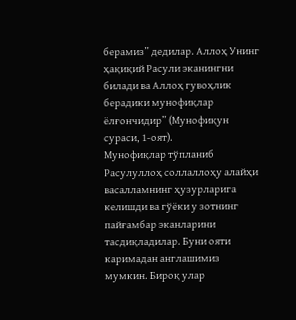берамиз” дедилар. Аллоҳ Унинг ҳақиқий Расули эканингни билади ва Аллоҳ гувоҳлик берадики мунофиқлар ёлғончидир” (Мунофиқун сураси, 1-оят).
Мунофиқлар тўпланиб Расулуллоҳ соллаллоҳу алайҳи васалламнинг ҳузурларига келишди ва гўёки у зотнинг пайғамбар эканларини тасдиқладилар. Буни ояти каримадан англашимиз мумкин. Бироқ улар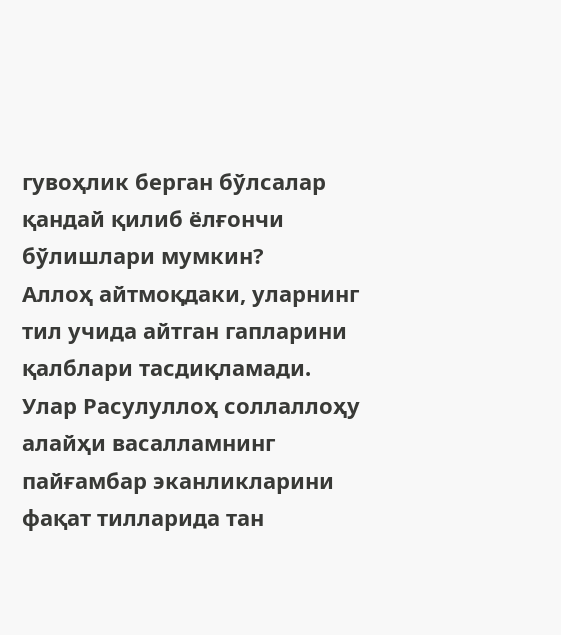гувоҳлик берган бўлсалар қандай қилиб ёлғончи бўлишлари мумкин?
Аллоҳ айтмоқдаки, уларнинг тил учида айтган гапларини қалблари тасдиқламади. Улар Расулуллоҳ соллаллоҳу алайҳи васалламнинг пайғамбар эканликларини фақат тилларида тан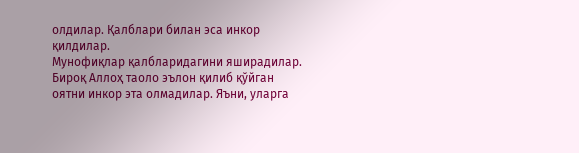олдилар. Қалблари билан эса инкор қилдилар.
Мунофиқлар қалбларидагини яширадилар. Бироқ Аллоҳ таоло эълон қилиб қўйган оятни инкор эта олмадилар. Яъни, уларга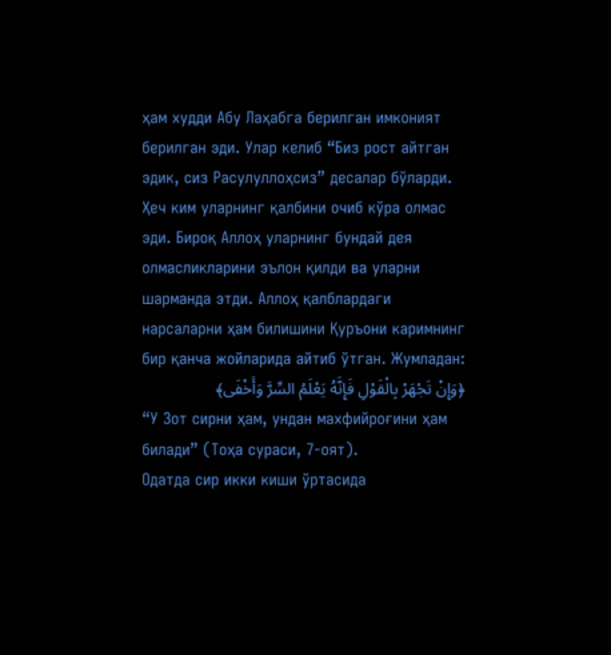ҳам худди Абу Лаҳабга берилган имконият берилган эди. Улар келиб “Биз рост айтган эдик, сиз Расулуллоҳсиз” десалар бўларди. Ҳеч ким уларнинг қалбини очиб кўра олмас эди. Бироқ Аллоҳ уларнинг бундай дея олмасликларини эълон қилди ва уларни шарманда этди. Аллоҳ қалблардаги нарсаларни ҳам билишини Қуръони каримнинг бир қанча жойларида айтиб ўтган. Жумладан:
﴿وَإِنْ تَجْهَرْ بِالْقَوْلِ فَإِنَّهُ يَعْلَمُ السِّرَّ وَأَخْفَى﴾
“У Зот сирни ҳам, ундан махфийроғини ҳам билади” (Тоҳа сураси, 7-оят).
Одатда сир икки киши ўртасида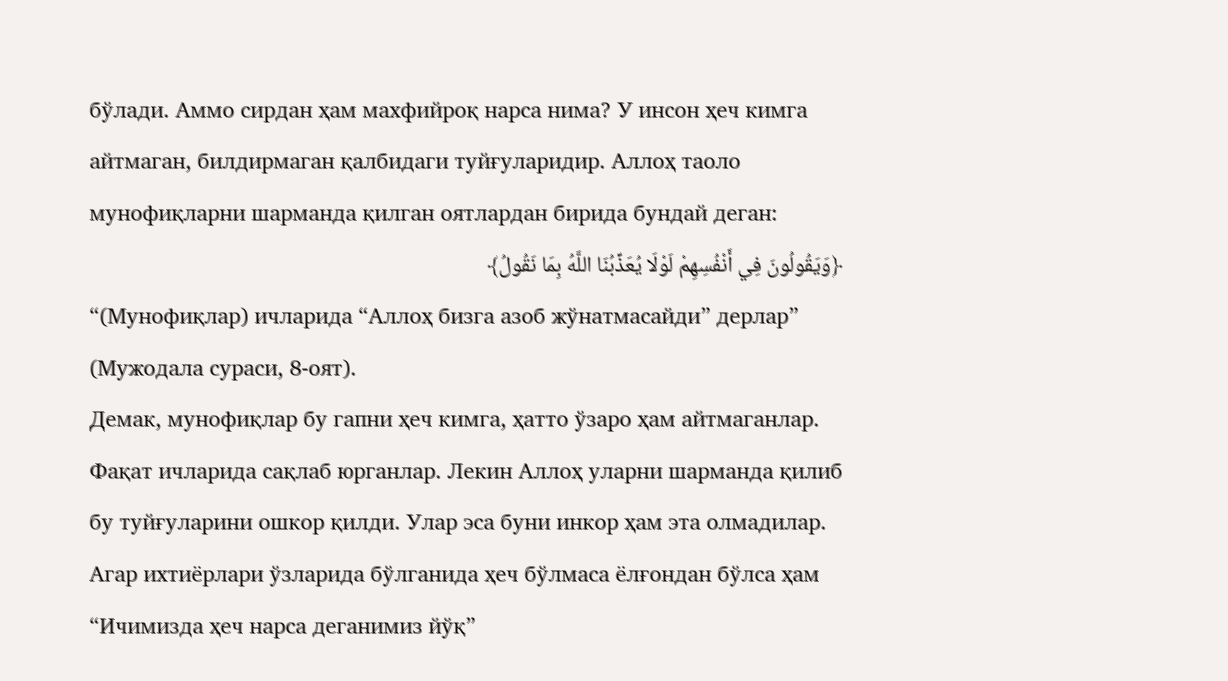бўлади. Аммо сирдан ҳам махфийроқ нарса нима? У инсон ҳеч кимга айтмаган, билдирмаган қалбидаги туйғуларидир. Аллоҳ таоло мунофиқларни шарманда қилган оятлардан бирида бундай деган:
﴿وَيَقُولُونَ فِي أَنْفُسِهِمْ لَوْلَا يُعَذِّبُنَا اللَّهُ بِمَا نَقُولُ﴾
“(Мунофиқлар) ичларида “Аллоҳ бизга азоб жўнатмасайди” дерлар” (Мужодала сураси, 8-оят).
Демак, мунофиқлар бу гапни ҳеч кимга, ҳатто ўзаро ҳам айтмаганлар. Фақат ичларида сақлаб юрганлар. Лекин Аллоҳ уларни шарманда қилиб бу туйғуларини ошкор қилди. Улар эса буни инкор ҳам эта олмадилар. Агар ихтиёрлари ўзларида бўлганида ҳеч бўлмаса ёлғондан бўлса ҳам “Ичимизда ҳеч нарса деганимиз йўқ”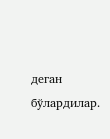деган бўлардилар.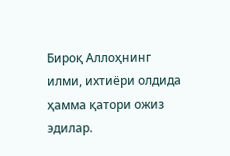Бироқ Аллоҳнинг илми, ихтиёри олдида ҳамма қатори ожиз эдилар.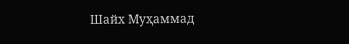Шайх Муҳаммад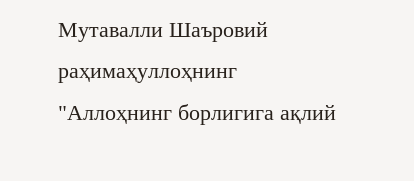Мутавалли Шаъровий раҳимаҳуллоҳнинг
"Аллоҳнинг борлигига ақлий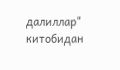далиллар" китобидан